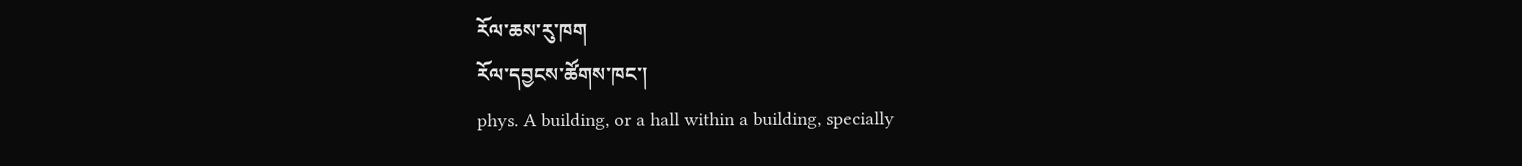རོལ་ཆས་རུ་ཁག
རོལ་དབྱངས་ཚོགས་ཁང་།
phys. A building, or a hall within a building, specially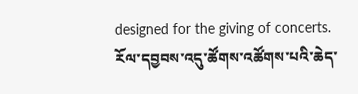designed for the giving of concerts. རོལ་དབྱབས་འདུ་ཚོགས་འཚོགས་པའི་ཆེད་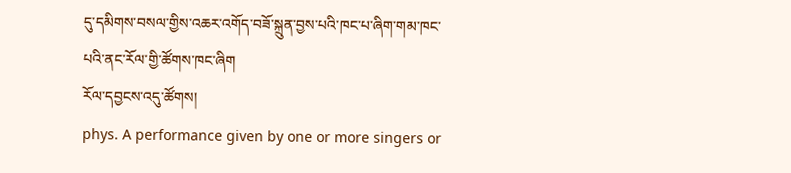དུ་དམིགས་བསལ་གྱིས་འཆར་འགོད་བཟོ་སྐྲུན་བྱས་པའི་ཁང་པ་ཞིག་གམ་ཁང་པའི་ནང་རོལ་གྱི་ཚོགས་ཁང་ཞིག
རོལ་དབྱངས་འདུ་ཚོགས།
phys. A performance given by one or more singers or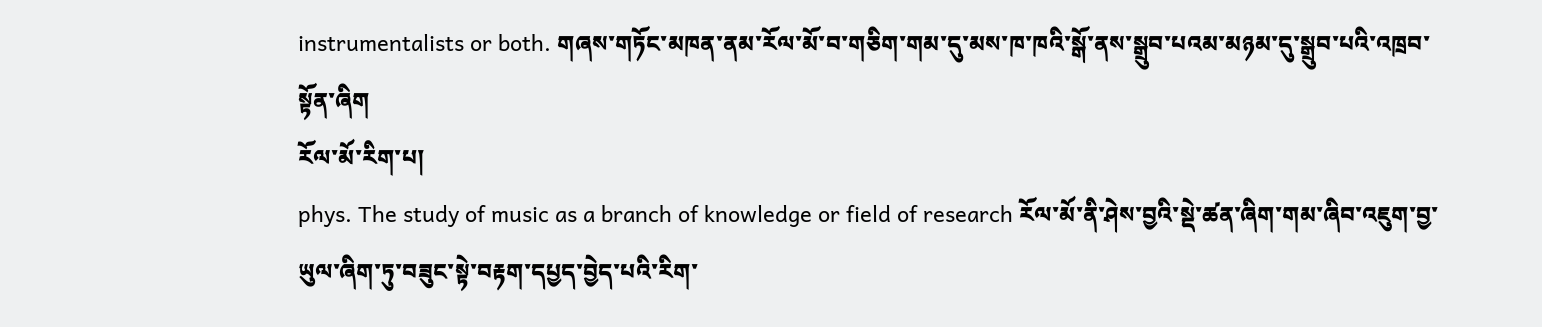instrumentalists or both. གཞས་གཏོང་མཁན་ནམ་རོལ་མོ་བ་གཅིག་གམ་དུ་མས་ཁ་ཁའི་སྒོ་ནས་སྒྲུབ་པའམ་མཉམ་དུ་སྒྲུབ་པའི་འཁྲབ་སྟོན་ཞིག
རོལ་མོ་རིག་པ།
phys. The study of music as a branch of knowledge or field of research རོལ་མོ་ནི་ཤེས་བྱའི་སྡེ་ཚན་ཞིག་གམ་ཞིབ་འཇུག་བྱ་ཡུལ་ཞིག་ཏུ་བཟུང་སྟེ་བརྟག་དཔྱད་བྱེད་པའི་རིག་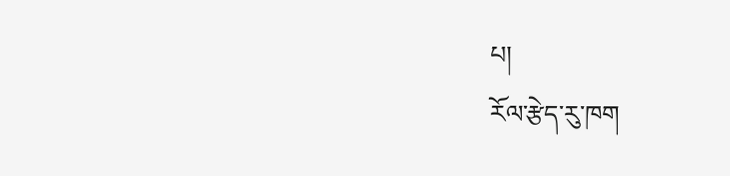པ།
རོལ་རྩེད་རུ་ཁག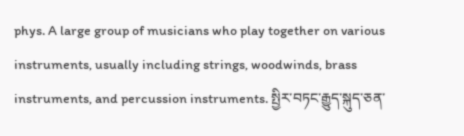phys. A large group of musicians who play together on various instruments, usually including strings, woodwinds, brass instruments, and percussion instruments. སྤྱིར་བཏང་རྒྱུད་སྐུད་ཅན་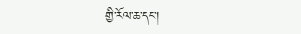གྱི་རོལ་ཆ་དང་།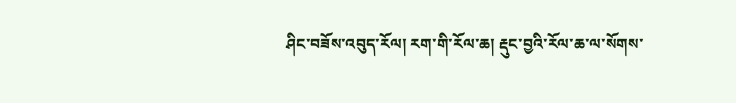ཤིང་བཟོས་འབུད་རོལ། རག་གི་རོལ་ཆ། རྡུང་བྱའི་རོལ་ཆ་ལ་སོགས་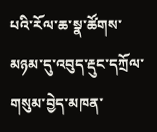པའི་རོལ་ཆ་སྣ་ཚོགས་མཉམ་དུ་འབུད་རྡུང་དཀྲོལ་གསུམ་བྱེད་མཁན་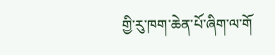གྱི་རུ་ཁག་ཆེན་པོ་ཞིག་ལ་གོ